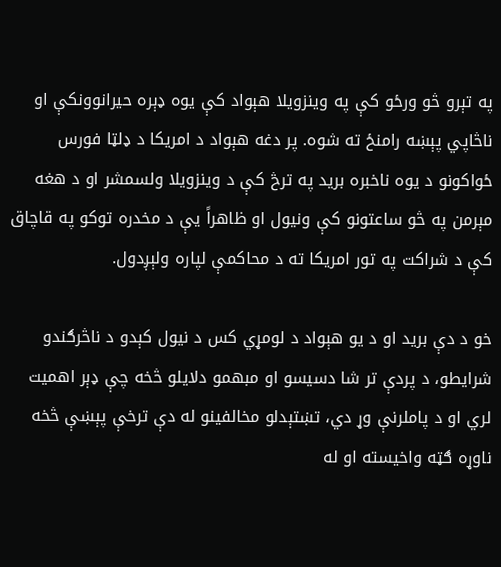په تېرو څو ورځو کې په وینزویلا هېواد کې یوه ډېره حیرانوونکې او ناڅاپي پېښه رامنځ ته شوه. پر دغه هېواد د امریکا د ډلټا فورس ځواکونو د یوه ناخبره برید په ترڅ کې د وینزویلا ولسمشر او د هغه مېرمن په څو ساعتونو کې ونیول او ظاهراً یې د مخدره توکو په قاچاق کې د شراکت په تور امریکا ته د محاکمې لپاره ولېږدول.

خو د دې برید او د یو هېواد د لومړي کس د نیول کېدو د ناڅرګندو شرایطو، د پردې تر شا دسیسو او مبهمو دلایلو څخه چې ډېر اهمیت لري او د پاملرنې وړ دي، تښتېدلو مخالفینو له دې ترخې پېښې څخه ناوړه ګټه واخیسته او له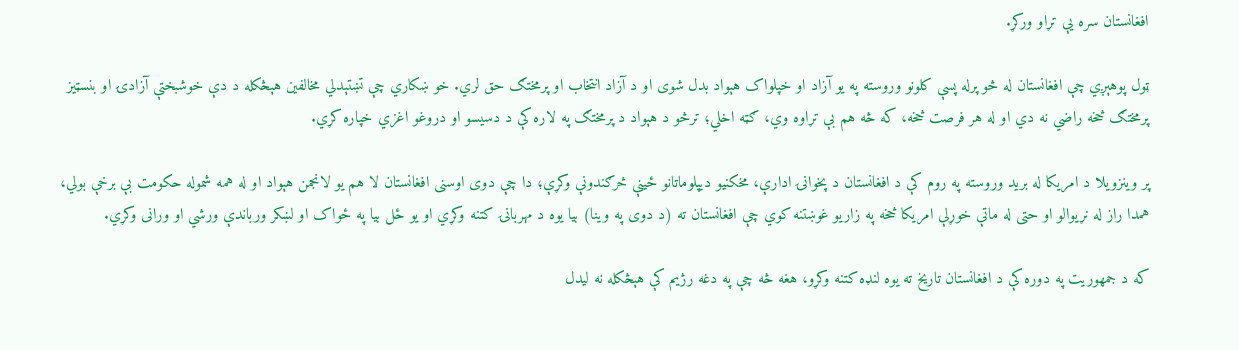افغانستان سره یې تړاو ورکړ.

ټول پوهېږي چې افغانستان له څو پرله پسې کلونو وروسته په یو آزاد او خپلواک هېواد بدل شوی او د آزاد انتخاب او پرمختګ حق لري. خو ښکاري چې تښتېدلي مخالفین هېڅکله د دې خوشبختې آزادۍ او بنسټیز پرمختګ څخه راضي نه دي او له هر فرصت څخه، که څه هم بې تړاوه وي، ګټه اخلي؛ ترڅو د هېواد د پرمختګ په لاره کې د دسیسو او دروغو اغزي خپاره کړي.

پر وینزویلا د امریکا له برید وروسته په روم کې د افغانستان د پخوانۍ ادارې، مخکنیو دیپلوماتانو ځینې څرګندونې وکړې؛ دا چې دوی اوسنی افغانستان لا هم یو لانجمن هېواد او له همه شموله حکومت بې برخې بولي، همدا راز له نړیوالو او حتی له ماتې خوړلې امریکا څخه په زاریو غوښتنه کوي چې افغانستان ته (د دوی په وینا) بیا یوه د مهربانۍ کتنه وکړي او یو ځل بیا په ځواک او لښکر ورباندې ورشي او ورانی وکړي.

که د جمهوریت په دوره کې د افغانستان تاریخ ته یوه لنډه کتنه وکړو، هغه څه چې په دغه رژیم کې هېڅکله نه لیدل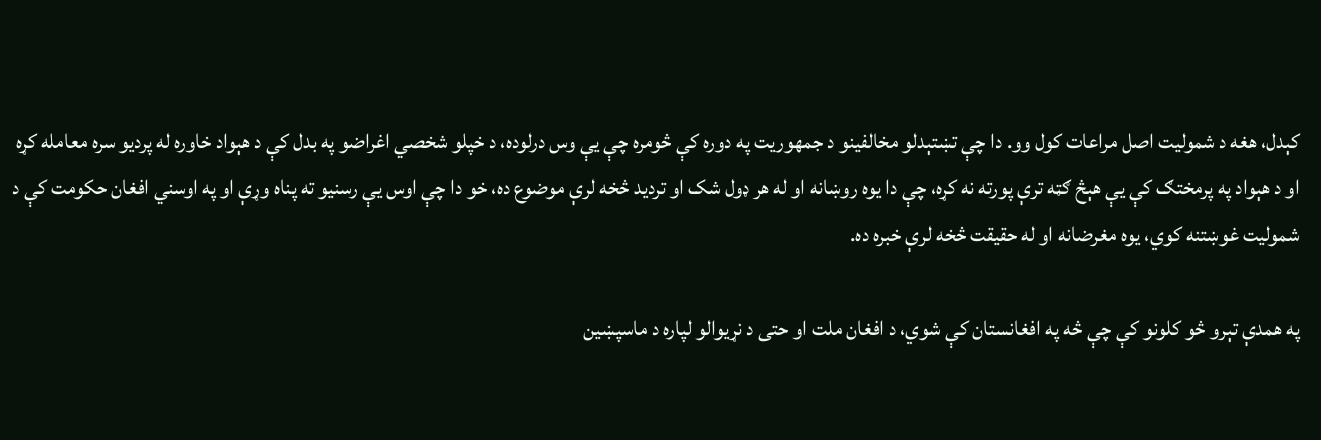کېدل، هغه د شمولیت اصل مراعات کول وو. دا چې تښتېدلو مخالفینو د جمهوریت په دوره کې څومره چې یې وس درلوده، د خپلو شخصي اغراضو په بدل کې د هېواد خاوره له پردیو سره معامله کړه او د هېواد په پرمختګ کې یې هېڅ ګټه ترې پورته نه کړه، چې دا یوه روښانه او له هر ډول شک او تردید څخه لرې موضوع ده، خو دا چې اوس یې رسنیو ته پناه وړې او په اوسني افغان حکومت کې د شمولیت غوښتنه کوي، یوه مغرضانه او له حقیقت څخه لرې خبره ده.

په همدې تېرو څو کلونو کې چې څه په افغانستان کې شوي، د افغان ملت او حتی د نړیوالو لپاره د ماسپښین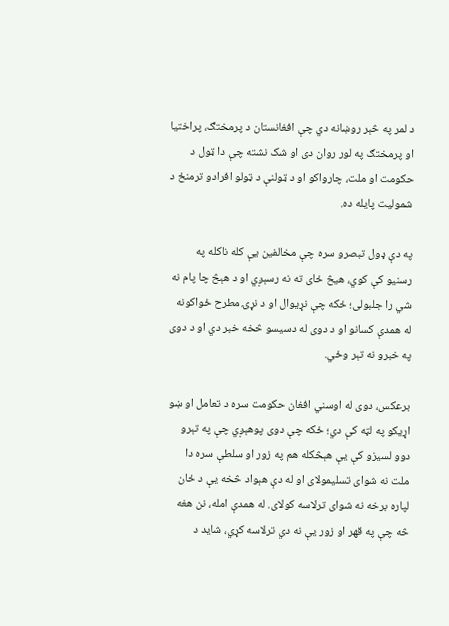د لمر په څېر روښانه دي چې افغانستان د پرمختګ، پراختیا او پرمختګ په لور روان دی او شک نشته چې دا ټول د حکومت او ملت، چارواکو او د ټولنې د ټولو افرادو ترمنځ د شمولیت پایله ده.

په دې ډول تبصرو سره چې مخالفین یې کله ناکله په رسنیو کې کوي، هیڅ ځای ته نه رسېږي او د هېڅ چا پام نه شي را جلبولی؛ ځکه چې نړیوال او د نړۍ مطرح ځواکونه له همدې کسانو او د دوی له دسیسو څخه خبر دي او د دوی په خبرو نه تېر وځي.

برعکس، دوی له اوسني افغان حکومت سره د تعامل او ښو اړیکو په لټه کې دي؛ ځکه چې دوی پوهېږي چې په تېرو دوو لسیزو کې یې هېڅکله هم په زور او سلطې سره دا ملت نه شوای تسلیمولای او له دې هېواد څخه یې د ځان لپاره برخه نه شوای ترلاسه کولای. له همدې امله، نن هغه څه چې په قهر او زور یې نه دي ترلاسه کړي، شاید د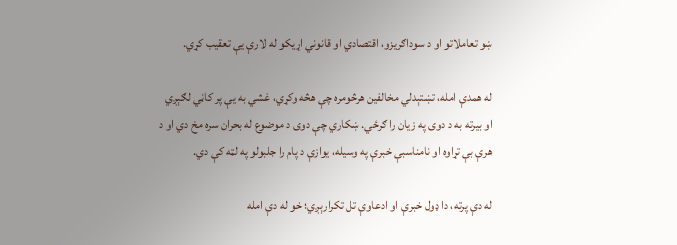ښو تعاملاتو او د سوداګریزو، اقتصادي او قانوني اړیکو له لارې یې تعقیب کړي.

له همدې امله، تښتېدلي مخالفین هرڅومره چې هڅه وکړي، غشي به یې پر کاڼي لګېږي او بیرته به د دوی په زیان را ګرځي. ښکاري چې دوی د موضوع له بحران سره مخ دي او د هرې بې تړاوه او نامناسبې خبرې په وسیله، یوازې د پام را جلبولو په لټه کې دي.

له دې پرته، دا ډول خبرې او ادعاوې تل تکرارېږي؛ خو له دې امله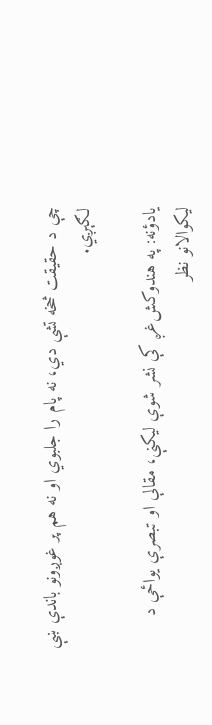چې د حقیقت څخه تشې دي، نه پام را جلبوي او نه هم پر غوږونو باندې ښې لګېږي.

یادؤنه: په هندوکش‌غږ کې نشر شوې لیکنې، مقالې او تبصرې یواځې د لیکوالانو نظر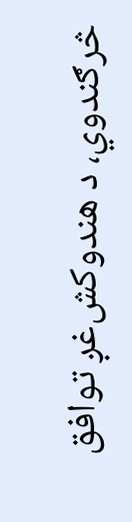څرګندوي، د هندوکش‌غږ توافق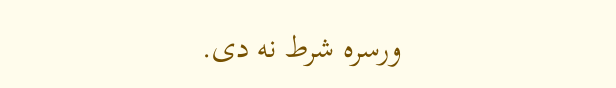ورسره شرط نه دی.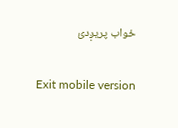ځواب پریږدئ

Exit mobile version